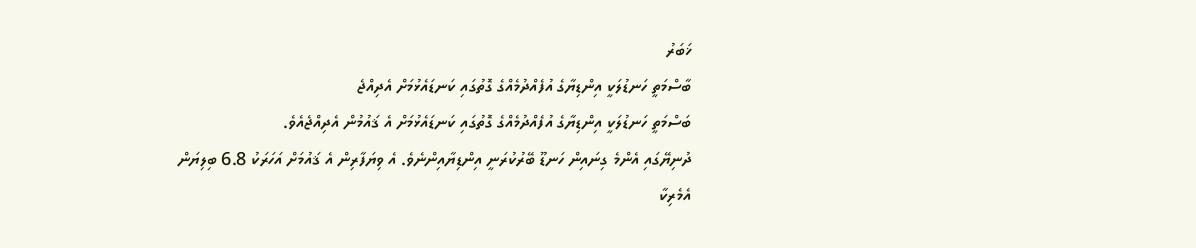ޚަބަރު
ބާސްމަތީ ހަނޑުލަކީ އިންޑިޔާގެ އުފެއްދުމެއްގެ ގޮތުގައި ކަނޑައެޅުމަށް އެދިއްޖެ
ބަސްމަތީ ހަނޑުލަކީ އިންޑިޔާގެ އުފެއްދުމެއްގެ ގޮތުގައި ކަނޑައެޅުމަށް އެ ޤައުމުން އެދިއްޖެއެވެ.
ދުނިޔޭގައި އެންމެ ގިނައިން ހަނޑޫ ބޭރުކުރަނީ އިންޑިޔާއިންނެވެ. އެ ވިޔަފާރިން އެ ޤައުމަށް އަހަރަކު 6.8 ބިލިޔަން އެމެރިކާ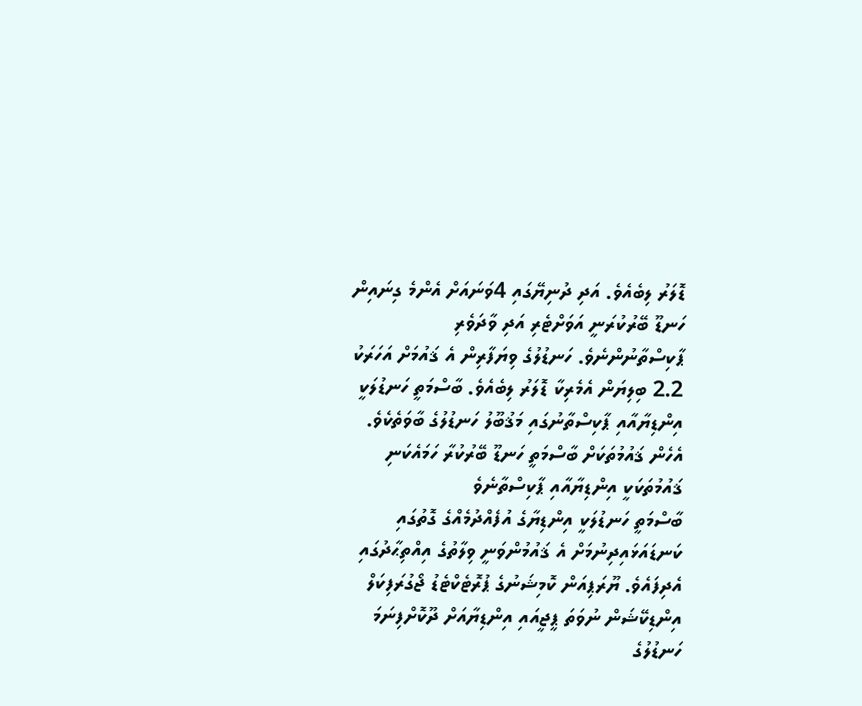ޑޮލަރު ލިބެއެވެ. އަދި ދުނިޔޭގައި 4ވަނައަށް އެންމެ ގިނައިން ހަނޑޫ ބޭރުކުރަނީ އަވަށްޓެރި އަދި ވާދަވެރި ޕާކިސްތާނުންނެވެ. ހަނޑުލުގެ ވިޔަފާރިން އެ ޤައުމަށް އަހަރަކު 2.2 ބިލިޔަން އެމެރިކާ ޑޮލަރު ލިބެއެވެ. ބާސްމަތީ ހަނޑުލަކީ އިންޑިޔާއާއި ޕާކިސްތާނުގައި މަޤުބޫލު ހަނޑުލުގެ ބާވަތެކެވެ. އެހެން ޤައުމުތަކަށް ބާސްމަތީ ހަނޑޫ ބޭރުކުރާ ހަމައެކަނި ޤައުމުތަކަކީ އިންޑިޔާއާއި ޕާކިސްތާނެވެ
ބާސްމަތީ ހަނޑުލަކީ އިންޑިޔާގެ އުފެއްދުމެއްގެ ގޮތުގައި ކަނޑައަޅައިދިނުމަށް އެ ޤައުމުންވަނީ ވިލާތުގެ އިއްތިޙާދުގައި އެދިފައެވެ. ޔޫރަޕިއަން ކޮމިޝަނުގެ ޕުރޮޓެކްޓެޑު ޖޯގުރަފިކަލް އިންޑިކޭޝަން ނުވަތަ ޕީޖީއައި އިންޑިޔާއަށް ދޫކޮށްފިނަމަ ހަނޑުލުގެ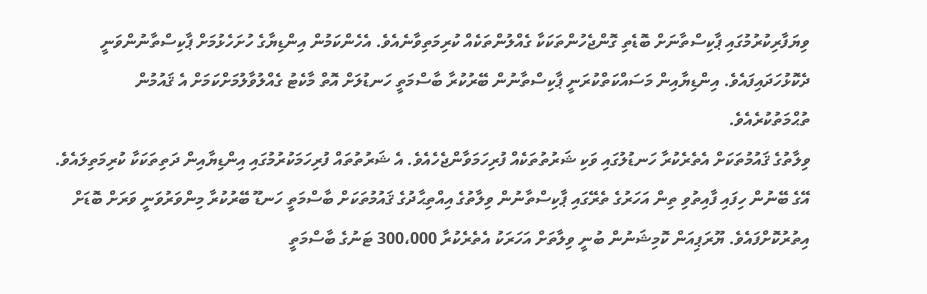ވިޔަފާރިކުރުމުގައި ޕާކިސްތާނަށް ބޮޑެތި ގޮންޖެހުންތަކަކާ ގެއްލުންތަކެއް ކުރިމަތިވާނެއެވެ. އެހެންކަމުން އިންޑިޔާގެ ހުށަހެޅުމަށް ޕާކިސްތާނުންވަނީ ދެކޮޅުހަދައިފައެވެ. އިންޑިޔާއިން މަސައްކަތްކުރަނީ ޕާކިސްތާނުން ބޭރުކުރާ ބާސްމަތީ ހަނޑުލަށް އޮތް މާކެޓު ގެއްލުވާލުމަށްކަމަށް އެ ޤައުމުން ތުޙްމަތުކުރެއެވެ.
ވިލާތުގެ ޤައުމުތަކަށް އެތެރެކުރާ ހަނޑުލުގައި ވަކި ޝަރުތުތަކެއް ފުރިހަމަވާންޖެހެއެވެ. އެ ޝަރުތުތައް ފުރިހަމަކުރުމުގައި އިންޑިޔާއިން ދަތިތަކަކާ ކުރިމަތިލައެވެ. އޭގެ ބޭނުން ހިފައި ފާއިތުވި ތިން އަހަރުގެ ތެރޭގައި ޕާކިސްތާނުން ވިލާތުގެ އިއްތިޙާދުގެ ޤައުމުތަކަށް ބާސްމަތީ ހަނޑޫ ބޭރުކުރާ މިންވަރުވަނީ ވަރަށް ބޮޑަށް އިތުރުކޮށްފައެވެ. ޔޫރަޕިއަން ކޮމިޝަނުން ބުނީ ވިލާތަށް އަހަރަކު އެތެރެކުރާ 300،000 ޓަނުގެ ބާސްމަތީ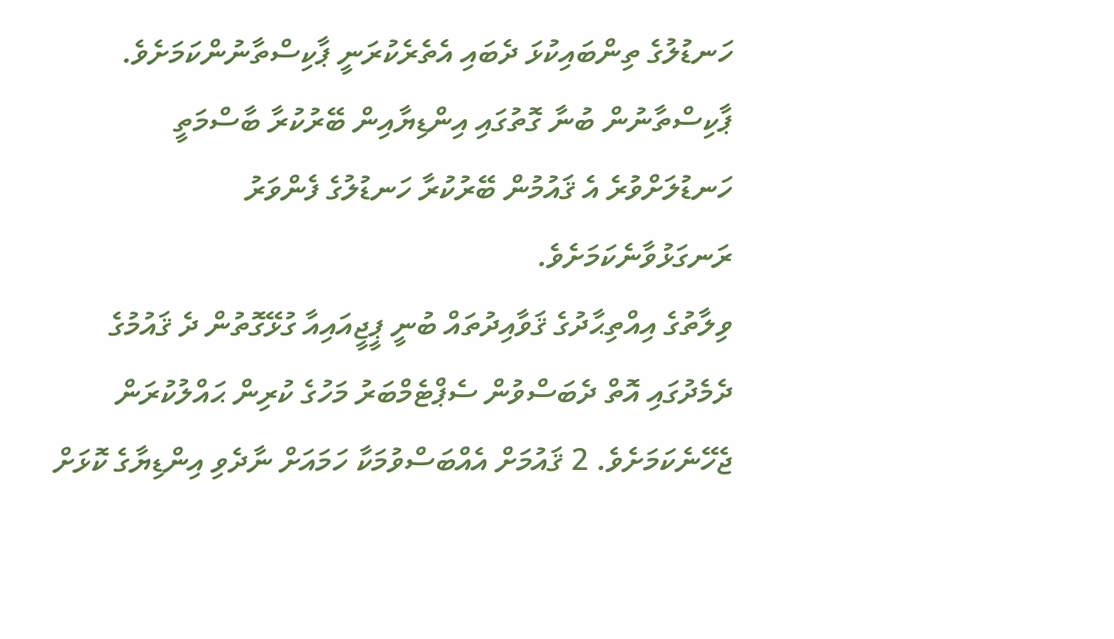ހަނޑުލުގެ ތިންބައިކުޅަ ދެބައި އެތެރެކުރަނީ ޕާކިސްތާނުންކަމަށެވެ. ޕާކިސްތާނުން ބުނާ ގޮތުގައި އިންޑިޔާއިން ބޭރުކުރާ ބާސްމަތީ ހަނޑުލަށްވުރެ އެ ޤައުމުން ބޭރުކުރާ ހަނޑުލުގެ ފެންވަރު ރަނގަޅުވާނެކަމަށެވެ.
ވިލާތުގެ އިއްތިޙާދުގެ ޤަވާއިދުތައް ބުނީ ޕީޖީއައިއާ ގުޅޭގޮތުން ދެ ޤައުމުގެ ދެމެދުގައި އޮތް ދެބަސްވުން ސެޕްޓެމްބަރު މަހުގެ ކުރިން ޙައްލުކުރަން ޖެހޭނެކަމަށެވެ. 2 ޤައުމަށް އެއްބަސްވުމަކާ ހަމައަށް ނާދެވި އިންޑިޔާގެ ކޮޅަށް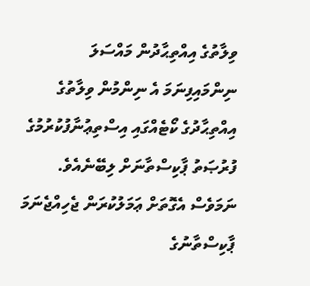ވިލާތުގެ އިއްތިޙާދުން މައްސަލަ ނިންމައިފިނަމަ އެ ނިންމުން ވިލާތުގެ އިއްތިޙާދުގެ ކޯޓެއްގައި އިސްތިޢުނާފުކުރުމުގެ ފުރުޞަތު ޕާކިސްތާނަށް ލިބޭނެއެވެ. ނަމަވެސް އެގޮތަށް ޢަމަލުކުރަން ޖެހިއްޖެނަމަ ޕާކިސްތާނުގެ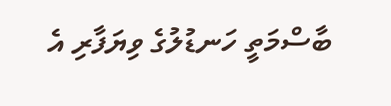ބާސްމަތީ ހަނޑުލުގެ ވިޔަފާރި އެ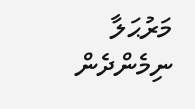މަރުޙަލާ ނިމެންދެން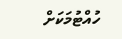ހުއްޓުމަކަށް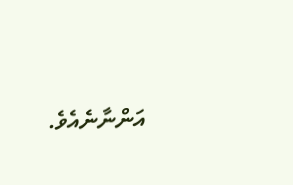އަންނާނެއެވެ.